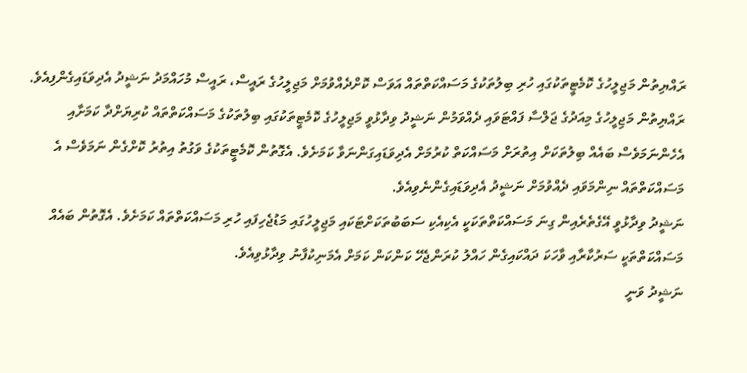ރައްޔިތުން މަޖިލީހުގެ ކޮމެޓީތަކުގައި ހުރި ބިލުތަކުގެ މަސައްކަތްތައް އަވަސް ކޮށްދެއްވުމަށް މަޖިލީހުގެ ރައީސް، ރައީސް މުހައްމަދު ނަޝީދު އެދިވަޑައިގެންފިއެވެ.
ރައްޔިތުން މަޖިލީހުގެ މިއަދުގެ ޖަލްސާ ފައްޓަވައި ދެއްވަމުން ނަޝީދު ވިދާޅުވީ މަޖިލީހުގެ ކޮމެޓީތަކުގައި ބިލުތަކުގެ މަސައްކަތްތައް ކުރިޔަށްދާ ކަމަށާއި އެހެންނަމަވެސް ބައެއް ބިލުތަކަށް އިތުރަށް މަސައްކަތް ކުރުމަށް އެދިވަޑައިގަންނަވާ ކަމަށެވެ. އެގޮތުން ކޮމެޓީތަކުގެ ވަގުތު އިތުރު ކޮށްގެން ނަމަވެސް އެ މަސައްކަތްތައް ނިންމަވައި ދެއްވުމަށް ނަޝީދު އެދިވަޑައިގެންނެވިއެވެ.
ނަޝީދު ވިދާޅުވީ އޭގެތެރެއިން ގިނަ މަސައްކަތްތަކަކީ އެކިއެކި ސަބަބުތަކަށްޓަކައި މަޖިލީހުގައި މަޑުޖެހިފައި ހުރި މަސައްކަތްތައް ކަމަށެވެ. އެގޮތުން ބައެއް މަސައްކަތްތަކީ ސަރުކާރާއި ވާހަކަ ދައްކައިގެން ހައްލު ކުރަންޖެހޭ ކަންކަން ކަމަށް އެމަނިކުފާނު ވިދާޅުވިއެވެ.
ނަޝީދު ވަނީ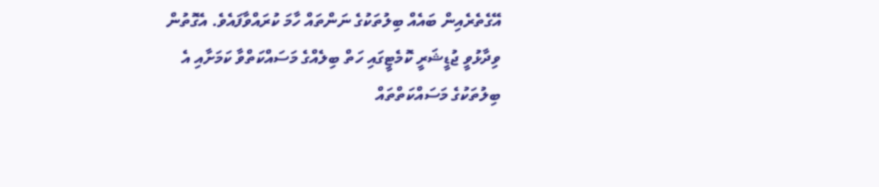އޭގެތެރެއިން ބައެއް ބިލުތަކުގެ ނަންތައް ހާމަ ކުރައްވާފައެވެ. އެގޮތުން ވިދާޅުވީ ޖުޑީޝަރީ ކޮމެޓީގައި ހަތް ބިލެއްގެ މަސައްކަތްވާ ކަމަށާއި އެ ބިލުތަކުގެ މަސައްކަތްތައް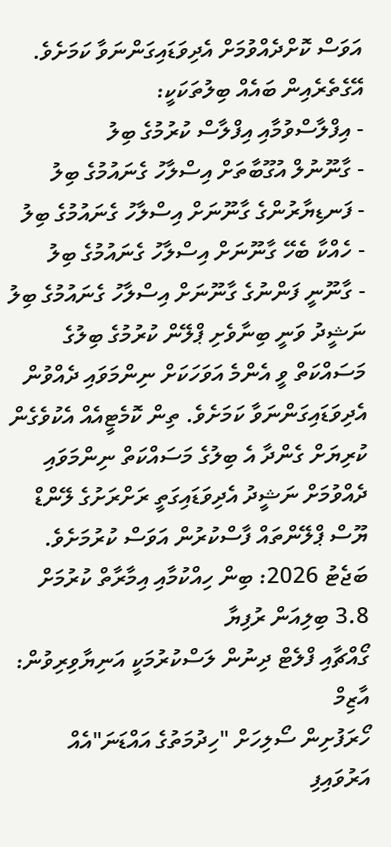އަވަސް ކޮށްދެއްވުމަށް އެދިވަޑައިގަންނަވާ ކަމަށެވެ. އޭގެތެރެއިން ބައެއް ބިލުތަކަކީ:
- އިފްލާސްވުމާއި އިފްލާސް ކުރުމުގެ ބިލު
- ގާނޫނުލް އުގޫބާތަށް އިސްލާހު ގެނައުމުގެ ބިލު
- ފަނޑިޔާރުންގެ ގާނޫނަށް އިސްލާހު ގެނައުމުގެ ބިލު
- ހެއްކާ ބެހޭ ގާނޫނަށް އިސްލާހު ގެނައުމުގެ ބިލު
- ގާނޫނީ ފަންނުގެ ގާނޫނަށް އިސްލާހު ގެނައުމުގެ ބިލު
ނަޝީދު ވަނީ ބިނާވެށި ޕްލޭން ކުރުމުގެ ބިލުގެ މަސައްކަތް ވީ އެންމެ އަވަހަކަށް ނިންމަވައި ދެއްވުން އެދިވަޑައިގަންނަވާ ކަމަށެވެ. ތިން ކޮމެޓީއެއް އެކުވެގެން ކުރިޔަށް ގެންދާ އެ ބިލުގެ މަސައްކަތް ނިންމަވައި ދެއްވުމަށް ނަޝީދު އެދިވަޑައިގަތީ ރަށްރަށުގެ ލޭންޑް ޔޫސް ޕްލޭންތައް ފާސްކުރުން އަވަސް ކުރުމަށެވެ.
ބަޖެޓު 2026: ބިން ހިއްކުމާއި އިމާރާތް ކުރުމަށް 3.8 ބިލިއަން ރުފިޔާ
ގޯއްޗާއި ފްލެޓް ދިނުން ލަސްކުރުމަކީ އަނިޔާވިރިވުން: އާޒިމް
ހޯރަފުށިން ސޯލިހަށް "ހިދުމަތުގެ އައްޑަނަ"އެއް އަރުވައިފި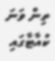ތިން ވަނަ ކުއާޓާގައި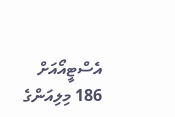އެސްޓީއޯއަށް 186 މިލިއަންގެ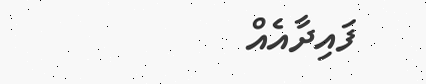ފައިދާއެއް